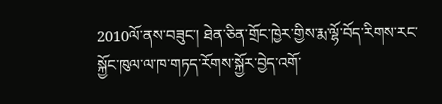2010ལོ་ནས་བཟུང་། ཐེན་ཅིན་གྲོང་ཁྱེར་གྱིས་རྨ་ལྷོ་བོད་རིགས་རང་སྐྱོང་ཁུལ་ལ་ཁ་གཏད་རོགས་སྐྱོར་བྱེད་འགོ་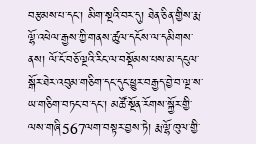བརྩམས་པ་དང་། མིག་སྔའི་བར་དུ། ཐེན་ཅིན་གྱིས་རྨ་ལྷོ་འཕེལ་རྒྱས་ཀྱི་གནས་ཚུལ་དངོས་ལ་དམིགས་ནས། ལོ་ངོ་བཅོ་ལྔའི་རིང་ལ་བསྡོམས་པས་མ་དངུལ་སྒོར་ཐེར་འབུམ་གཅིག་དང་དུང་ཕྱུར་བརྒྱད་བྱེ་བ་ལྔ་ས་ཡ་གཅིག་བཏང་བ་དང་། མཚོ་སྔོན་རོགས་སྐྱོར་གྱི་ལས་གཞི567ལག་བསྟར་བྱས་ཏེ། རྨ་ལྷོ་ཁུལ་གྱི་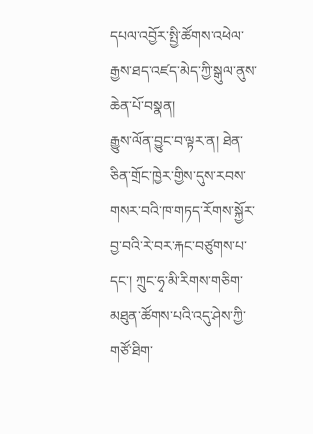དཔལ་འབྱོར་སྤྱི་ཚོགས་འཕེལ་རྒྱས་ཐད་འཛད་མེད་ཀྱི་སྒུལ་ནུས་ཆེན་པོ་བསྣན།
རྒྱུས་ལོན་བྱུང་བ་ལྟར་ན། ཐེན་ཅིན་གྲོང་ཁྱེར་གྱིས་དུས་རབས་གསར་བའི་ཁ་གཏད་རོགས་སྐྱོར་བྱ་བའི་རེ་བར་རྐང་བཙུགས་པ་དང་། ཀྲུང་ཧྭ་མི་རིགས་གཅིག་མཐུན་ཚོགས་པའི་འདུ་ཤེས་ཀྱི་གཙོ་ཐིག་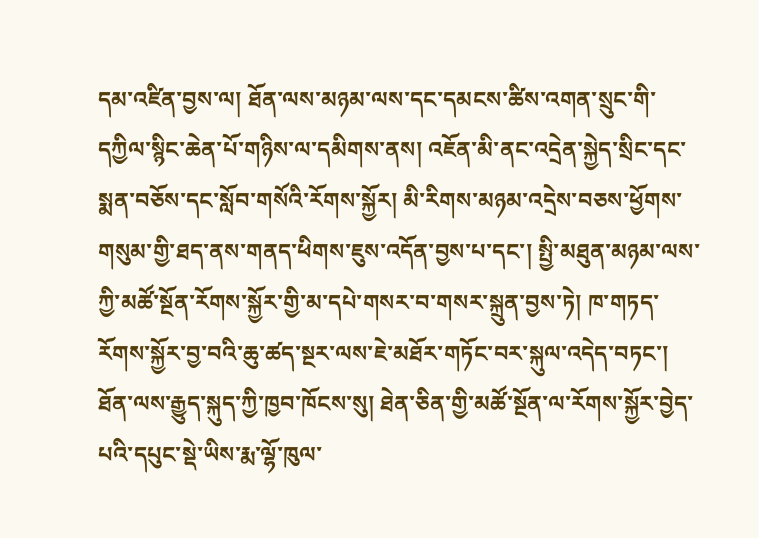དམ་འཛིན་བྱས་ལ། ཐོན་ལས་མཉམ་ལས་དང་དམངས་ཚིས་འགན་སྲུང་གི་དཀྱིལ་སྙིང་ཆེན་པོ་གཉིས་ལ་དམིགས་ནས། འཇོན་མི་ནང་འདྲེན་སྐྱེད་སྲིང་དང་སྨན་བཅོས་དང་སློབ་གསོའི་རོགས་སྐྱོར། མི་རིགས་མཉམ་འདྲེས་བཅས་ཕྱོགས་གསུམ་གྱི་ཐད་ནས་གནད་ཕིགས་ཇུས་འདོན་བྱས་པ་དང་། སྤྱི་མཐུན་མཉམ་ལས་ཀྱི་མཚོ་སྔོན་རོགས་སྐྱོར་གྱི་མ་དཔེ་གསར་བ་གསར་སྐྲུན་བྱས་ཏེ། ཁ་གཏད་རོགས་སྐྱོར་བྱ་བའི་ཆུ་ཚད་སྔར་ལས་ཇེ་མཐོར་གཏོང་བར་སྐུལ་འདེད་བཏང་།
ཐོན་ལས་རྒྱུད་སྐུད་ཀྱི་ཁྱབ་ཁོངས་སུ། ཐེན་ཅིན་གྱི་མཚོ་སྔོན་ལ་རོགས་སྐྱོར་བྱེད་པའི་དཔུང་སྡེ་ཡིས་རྨ་ལྷོ་ཁུལ་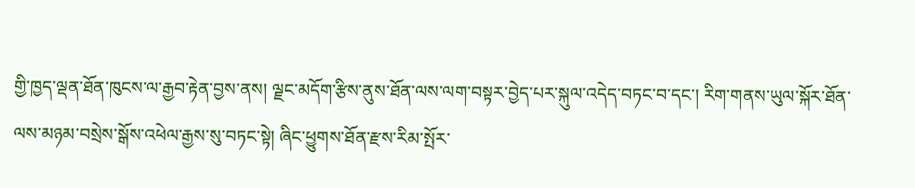གྱི་ཁྱད་ལྡན་ཐོན་ཁུངས་ལ་རྒྱབ་རྟེན་བྱས་ནས། ལྗང་མདོག་རྩིས་ནུས་ཐོན་ལས་ལག་བསྟར་བྱེད་པར་སྐུལ་འདེད་བཏང་བ་དང་། རིག་གནས་ཡུལ་སྐོར་ཐོན་ལས་མཉམ་བསྲེས་སྒོས་འཕེལ་རྒྱས་སུ་བཏང་སྟེ། ཞིང་ཕྱུགས་ཐོན་རྫས་རིམ་སྤོར་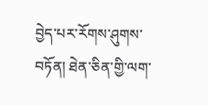བྱེད་པར་རོགས་ཤུགས་བཏོན། ཐེན་ཅིན་གྱི་ལག་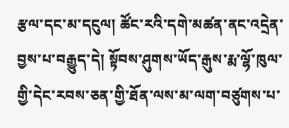རྩལ་དང་མ་དངུལ། ཚོང་རའི་དགེ་མཚན་ནང་འདྲེན་བྱས་པ་བརྒྱུད་དེ། སྟོབས་ཤུགས་ཡོད་རྒུས་རྨ་ལྷོ་ཁུལ་གྱི་དེང་རབས་ཅན་གྱི་ཐོན་ལས་མ་ལག་བཙུགས་པ་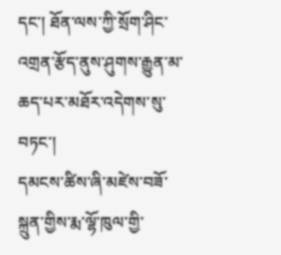དང་། ཐོན་ལས་ཀྱི་སྲོག་ཤིང་འགྲན་རྩོད་ནུས་ཤུགས་རྒྱུན་མ་ཆད་པར་མཐོར་འདེགས་སུ་བཏང་།
དམངས་ཚིས་ཞི་མཛེས་བཟོ་སྐྲུན་གྱིས་རྨ་ལྷོ་ཁུལ་གྱི་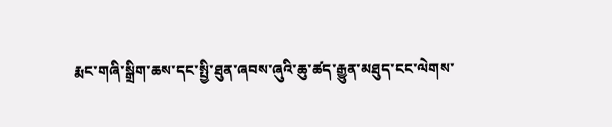རྨང་གཞི་སྒྲིག་ཆས་དང་སྤྱི་ཐུན་ཞབས་ཞུའི་ཆུ་ཚད་རྒྱུན་མཐུད་ངང་ལེགས་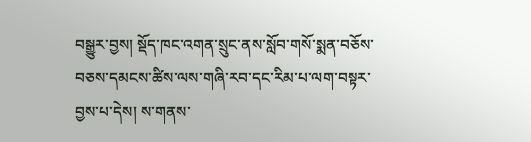བསྒྱུར་བྱས། སྡོད་ཁང་འགན་སྲུང་ནས་སློབ་གསོ་སྨན་བཅོས་བཅས་དམངས་ཚིས་ལས་གཞི་རབ་དང་རིམ་པ་ལག་བསྟར་བྱས་པ་དེས། ས་གནས་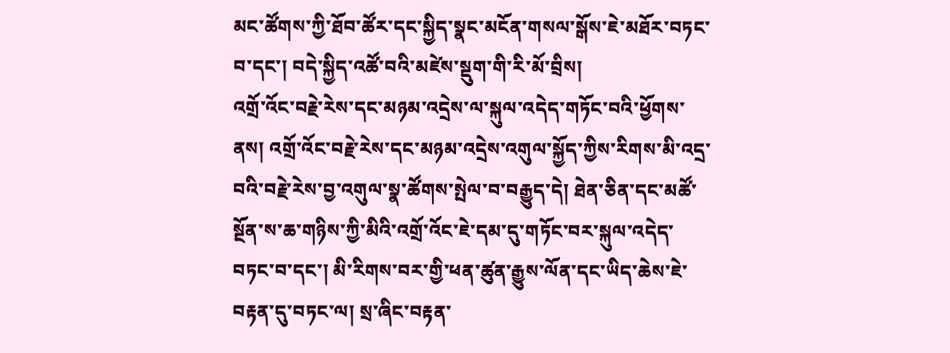མང་ཚོགས་ཀྱི་ཐོབ་ཚོར་དང་སྐྱིད་སྣང་མངོན་གསལ་སྒོས་ཇེ་མཐོར་བཏང་བ་དང་། བདེ་སྐྱིད་འཚོ་བའི་མཛེས་སྡུག་གི་རི་མོ་བྲིས།
འགྲོ་འོང་བརྗེ་རེས་དང་མཉམ་འདྲེས་ལ་སྐུལ་འདེད་གཏོང་བའི་ཕྱོགས་ནས། འགྲོ་འོང་བརྗེ་རེས་དང་མཉམ་འདྲེས་འགུལ་སྐྱོད་ཀྱིས་རིགས་མི་འདྲ་བའི་བརྗེ་རེས་བྱ་འགུལ་སྣ་ཚོགས་སྤེལ་བ་བརྒྱུད་དེ། ཐེན་ཅིན་དང་མཚོ་སྔོན་ས་ཆ་གཉིས་ཀྱི་མིའི་འགྲོ་འོང་ཇེ་དམ་དུ་གཏོང་བར་སྐུལ་འདེད་བཏང་བ་དང་། མི་རིགས་བར་གྱི་ཕན་ཚུན་རྒྱུས་ལོན་དང་ཡིད་ཆེས་ཇེ་བརྟན་དུ་བཏང་ལ། སྲ་ཞིང་བརྟན་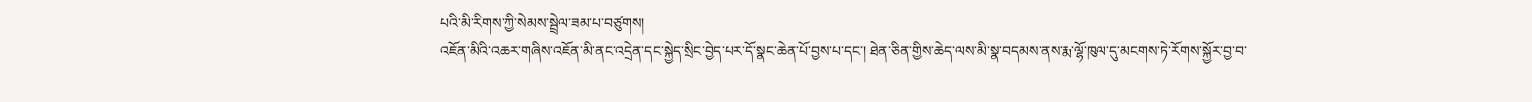པའི་མི་རིགས་ཀྱི་སེམས་སྦྲེལ་ཟམ་པ་བཙུགས།
འཇོན་མིའི་འཆར་གཞིས་འཇོན་མི་ནང་འདྲེན་དང་སྐྱེད་སྲིང་བྱེད་པར་དོ་སྣང་ཆེན་པོ་བྱས་པ་དང་། ཐེན་ཅིན་གྱིས་ཆེད་ལས་མི་སྣ་བདམས་ནས་རྨ་ལྷོ་ཁུལ་དུ་མངགས་ཏེ་རོགས་སྐྱོར་བྱ་བ་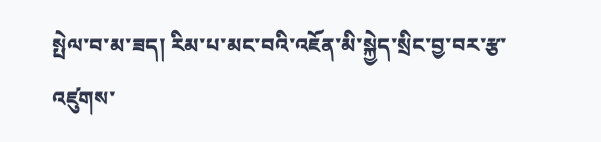སྤེལ་བ་མ་ཟད། རིམ་པ་མང་བའི་འཇོན་མི་སྐྱེད་སྲིང་བྱ་བར་རྩ་འཛུགས་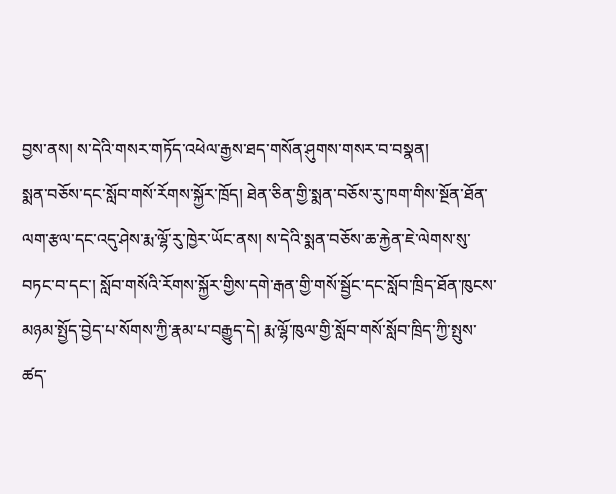བྱས་ནས། ས་དེའི་གསར་གཏོད་འཕེལ་རྒྱས་ཐད་གསོན་ཤུགས་གསར་བ་བསྣན།
སྨན་བཅོས་དང་སློབ་གསོ་རོགས་སྐྱོར་ཁྲོད། ཐེན་ཅིན་གྱི་སྨན་བཅོས་རུ་ཁག་གིས་སྔོན་ཐོན་ལག་རྩལ་དང་འདུ་ཤེས་རྨ་ལྷོ་རུ་ཁྱེར་ཡོང་ནས། ས་དེའི་སྨན་བཅོས་ཆ་རྐྱེན་ཇེ་ལེགས་སུ་བཏང་བ་དང་། སློབ་གསོའི་རོགས་སྐྱོར་གྱིས་དགེ་རྒན་གྱི་གསོ་སྦྱོང་དང་སློབ་ཁྲིད་ཐོན་ཁུངས་མཉམ་སྤྱོད་བྱེད་པ་སོགས་ཀྱི་རྣམ་པ་བརྒྱུད་དེ། རྨ་ལྷོ་ཁུལ་གྱི་སློབ་གསོ་སློབ་ཁྲིད་ཀྱི་སྤུས་ཚད་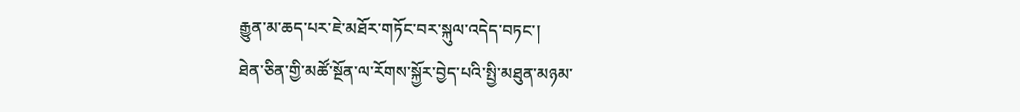རྒྱུན་མ་ཆད་པར་ཇེ་མཐོར་གཏོང་བར་སྐུལ་འདེད་བཏང་།
ཐེན་ཅིན་གྱི་མཚོ་སྔོན་ལ་རོགས་སྐྱོར་བྱེད་པའི་སྤྱི་མཐུན་མཉམ་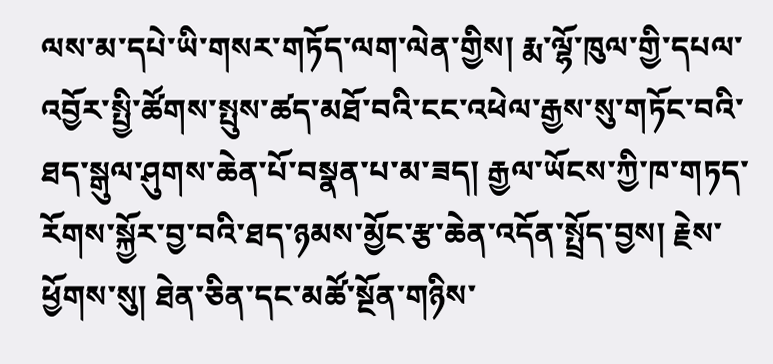ལས་མ་དཔེ་ཡི་གསར་གཏོད་ལག་ལེན་གྱིས། རྨ་ལྷོ་ཁུལ་གྱི་དཔལ་འབྱོར་སྤྱི་ཚོགས་སྤུས་ཚད་མཐོ་བའི་ངང་འཕེལ་རྒྱས་སུ་གཏོང་བའི་ཐད་སྒུལ་ཤུགས་ཆེན་པོ་བསྣན་པ་མ་ཟད། རྒྱལ་ཡོངས་ཀྱི་ཁ་གཏད་རོགས་སྐྱོར་བྱ་བའི་ཐད་ཉམས་མྱོང་རྩ་ཆེན་འདོན་སྤྲོད་བྱས། རྗེས་ཕྱོགས་སུ། ཐེན་ཅིན་དང་མཚོ་སྔོན་གཉིས་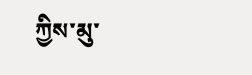ཀྱིས་མུ་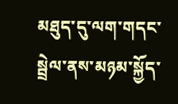མཐུད་དུ་ལག་གདང་སྦྲེལ་ནས་མཉམ་སྐྱོད་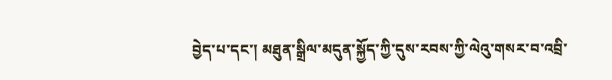བྱེད་པ་དང་། མཐུན་སྒྲིལ་མདུན་སྐྱོད་ཀྱི་དུས་རབས་ཀྱི་ལེའུ་གསར་བ་འབྲི་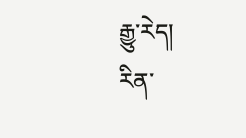རྒྱུ་རེད།
རིན་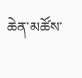ཆེན་མཚོས་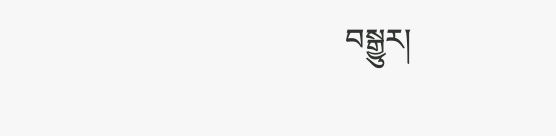བསྒྱུར།